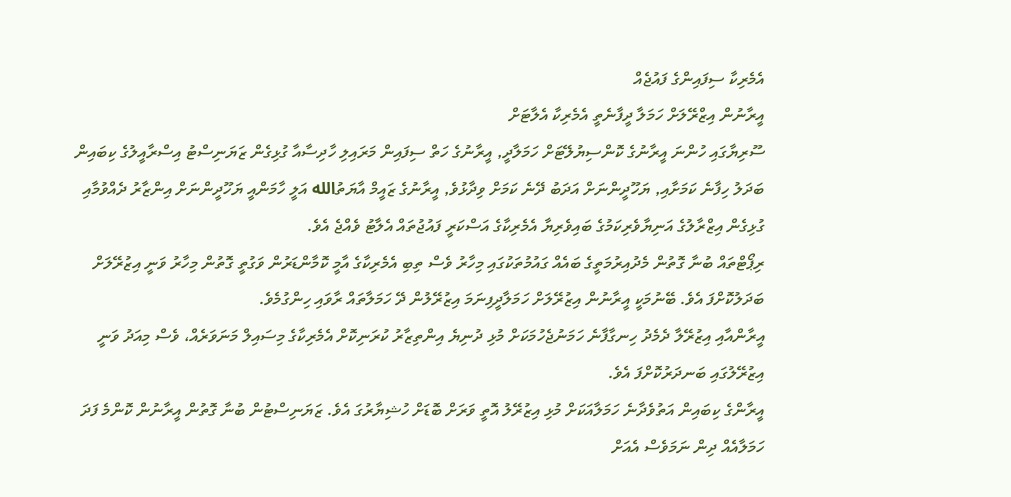އެމެރިކާ ސިފައިންގެ ފައުޖެއް
އީރާނުން އިޒްރޭލަށް ހަމަލާ ދީފާނެތީ އެމެރިކާ އެލާޓަށް
ސޫރިޔާގައި ހުންނަ އީރާނުގެ ކޮންސިޔުލޭޓަށް ހަމަލާދީ, އީރާނުގެ ހަތް ސިފައިން މަރައިލި ހާދިސާއާ ގުޅިގެން ޒަޔަނިސްޓު އިސްރާއީލުގެ ކިބައިން ބަދަލު ހިފާނެ ކަމަށާއި, ޔަހޫދީންނަށް އަދަބު ދޭނެ ކަމަށް ވިދާޅުވެ, އީރާނުގެ ޒައީމް އާޔަތުالله އަލީ ހާމަންއީ ޔަހޫދީންނަށް އިންޒާރު ދެއްވުމާއި ގުޅިގެން އިޒްރާލުގެ އަނިޔާވެރިކަމުގެ ބައިވެރިޔާ އެމެރިކާގެ އަސްކަރީ ފައުޖުތައް އެލާޓު ވެއްޖެ އެވެ.
ރިޕޯޓްތައް ބުނާ ގޮތުން މެދުއިރުމަތީގެ ބައެއް ގައުމުތަކުގައި މިހާރު ވެސް ތިބި އެމެރިކާގެ އާމީ ކޮމާންޑަރުން ވަގުތީ ގޮތުން މިހާރު ވަނީ އިޒުރޭލަށް ބަދަލުކޮށްފަ އެވެ. ބޭނުމަކީ އީރާނުން އިޒުރޭލަށް ހަމަލާދީފިނަމަ އިޒުރޭލުން ދޭ ހަމަލާތައް ރާވައި ހިންގުމެވެ.
އީރާންއާއި އިޒުރޭލާ ދެމެދު ހިނގާފާނެ ހަމަނުޖެހުމަކަށް މުޅި ދުނިޔެ އިންތިޒާރު ކުރަނިކޮށް އެމެރިކާގެ މިސައިލް މަނަވަރެއް، ވެސް މިއަދު ވަނީ އިޒުރޭލުގައި ބަނދަރުކޮށްފަ އެވެ.
އީރާންގެ ކިބައިން އަތުވެދާނެ ހަމަލާއަކަށް މުޅި އިޒުރޭލު އޮތީ ވަރަށް ބޮޑަށް ހުޝިޔާރުގަ އެވެ. ޒަޔަނިސްޓުން ބުނާ ގޮތުން އީރާނުން ކޮންމެ ފަދަ ހަމަލާއެއް ދިން ނަމަވެސް އެއަށް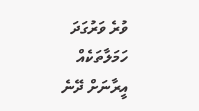ވުރެ ވަރުގަދަ ހަމަލާތަކެއް އީރާނަށް ދޭނެ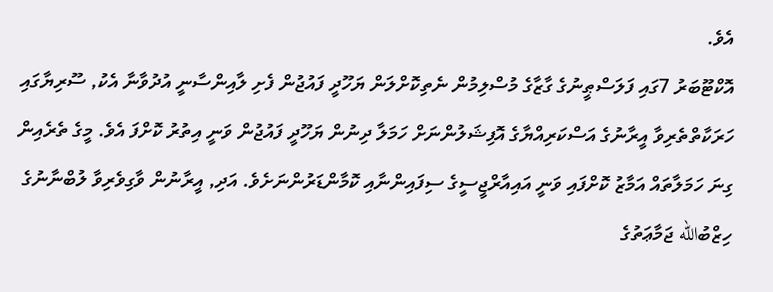އެވެ.
އޮކްޓޫބަރު 7ގައި ފަލަސްޠީނުގެ ގާޒާގެ މުސްލިމުން ނެތިކޮށްލަން ޔަހޫދީ ފައުޖުން ފެށި ލާއިންސާނީ އުދުވާނާ އެކު, ސޫރިޔާގައި ހަރަކާތްތެރިވާ އީރާނުގެ އަސްކަރިއްޔާގެ އޮފިޝަލުންނަށް ހަމަލާ ދިނުން ޔަހޫދީ ފައުޖުން ވަނީ އިތުރު ކޮށްފަ އެވެ. މީގެ ތެރެއިން ގިނަ ހަމަލާތައް އަމާޒު ކޮށްފައި ވަނީ އައިއާރްޖީސީގެ ސިފައިންނާއި ކޮމާންޑަރުންނަށެވެ. އަދި, އީރާނުން ވާގިވެރިވާ ލުބްނާނުގެ ހިޒްބުالله ޖަމާޢަތުގެ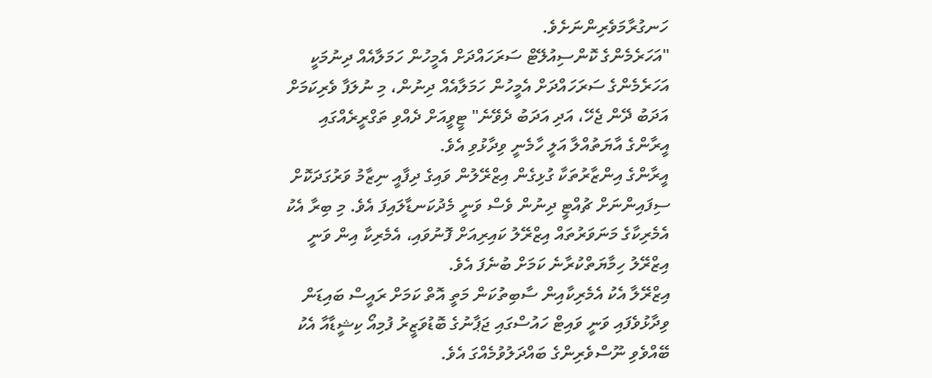ހަނގުރާމަވެރިންނަށެވެ.
"އަހަރެމެންގެ ކޮންސިއުލޭޓް ސަރަހައްދަށް އެމީހުން ހަމަލާއެއް ދިނުމަކީ އަހަރެމެންގެ ސަރަހައްދަށް އެމީހުން ހަމަލާއެއް ދިނުން، މި ނުލަފާ ވެރިކަމަށް އަދަބު ދޭން ޖެހޭ، އަދި އަދަބު ދެވޭނެ" ޓީވީއަށް ދެއްވި ތަގްރީރެއްގައި އީރާންގެ އާޔަތުއްލާ އަލީ ހާމެނީ ވިދާޅުވި އެވެ.
އީރާންގެ އިންޒާރުތަކާ ގުޅިގެން އިޒްރޭލުން ވައިގެ ދިފާއީ ނިޒާމު ވަރުގަދަކޮށް ސިފައިންނަށް ޗުއްޓީ ދިނުން ވެސް ވަނީ މެދުކަނޑާލައިފަ އެވެ. މި ބިރާ އެކު އެމެރިކާގެ މަނަވަރުތައް އިޒްރޭލު ކައިރިއަށް ފޮނުވައި، އެމެރިކާ އިން ވަނީ އިޒްރޭލު ހިމާޔަތްކުރާނެ ކަމަށް ބުނެފަ އެވެ.
އިޒްރޭލާ އެކު އެމެރިކާއިން ސާބިތުކަން މަތީ އޮތް ކަމަށް ރައީސް ބައިޑަން ވިދާޅުވެފައި ވަނީ ވައިޓް ހައުސްގައި ޖަޕާނުގެ ބޮޑުވަޒީރު ފުމިއޯ ކިޝީޑާއާ އެކު ބޭއްވެވި ނޫސްވެރިންގެ ބައްދަލުވުމެއްގަ އެވެ.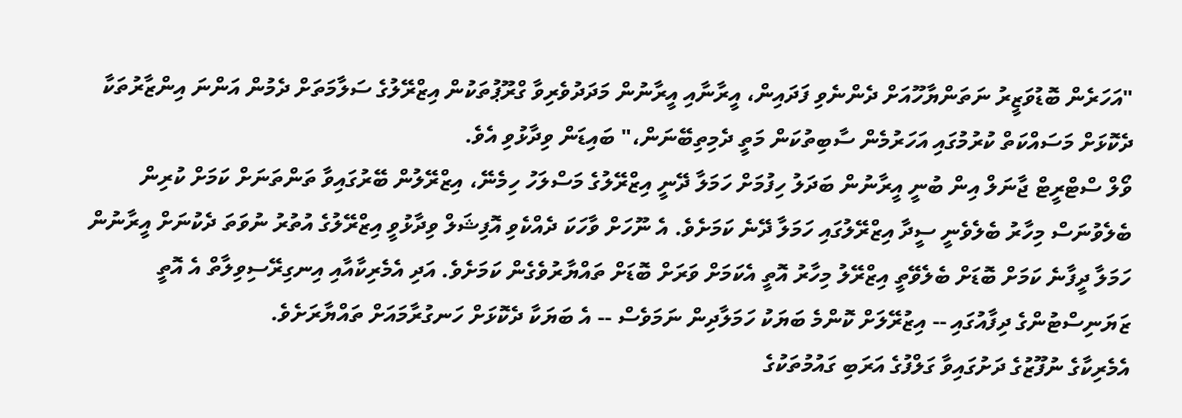"އަހަރެން ބޮޑުވަޒީރު ނަތަންޔާހޫއަށް ދެންނެވި ފަދައިން، އީރާނާއި އީރާނުން މަދަދުވެރިވާ ގްރޫޕުތަކުން އިޒްރޭލުގެ ސަލާމަތަށް ދެމުން އަންނަ އިންޒާރުތަކާ ދެކޮޅަށް މަސައްކަތް ކުރުމުގައި އަހަރުމެން ސާބިތުކަން މަތީ ދެމިތިބޭނަން،" ބައިޑަން ވިދާޅުވި އެވެ.
ވޯލް ސްޓްރީޓް ޖާނަލް އިން ބުނީ އީރާނުން ބަދަލު ހިފުމަށް ހަމަލާ ދޭނީ އިޒްރޭލުގެ މަސްލަހު ހިމެނޭ، އިޒްރޭލުން ބޭރުގައިވާ ތަންތަނަށް ކަމަށް ކުރިން ބެލެވުނަސް މިހާރު ބެލެވެނީ ސީދާ އިޒްރޭލުގައި ހަމަލާ ދޭނެ ކަމަށެވެ. އެ ނޫހަށް ވާހަކަ ދެއްކެވި އޮފިޝަލް ވިދާޅުވީ އިޒްރޭލުގެ އުތުރު ނުވަތަ ދެކުނަށް އީރާނުން ހަމަލާ ދީފާނެ ކަމަށް ބޮޑަށް ބެލެވޭތީ އިޒްރޭލު މިހާރު އޮތީ އެކަމަށް ވަރަށް ބޮޑަށް ތައްޔާރުވެގެން ކަމަށެވެ. އަދި އެމެރިކާއާއި އިނގިރޭސިވިލާތް އެ އޮތީ ޒަޔަނިސްޓުންގެ ދިފާއުގައި -- އިޒުރޭލަށް ކޮންމެ ބަޔަކު ހަމަލާދިން ނަމަވެސް -- އެ ބަޔަކާ ދެކޮޅަށް ހަނގުރާމައަށް ތައްޔާރަށެވެ.
އެމެރިކާގެ ނުފޫޒުގެ ދަށުގައިވާ ގަލްފުގެ އަރަބި ގައުމުތަކުގެ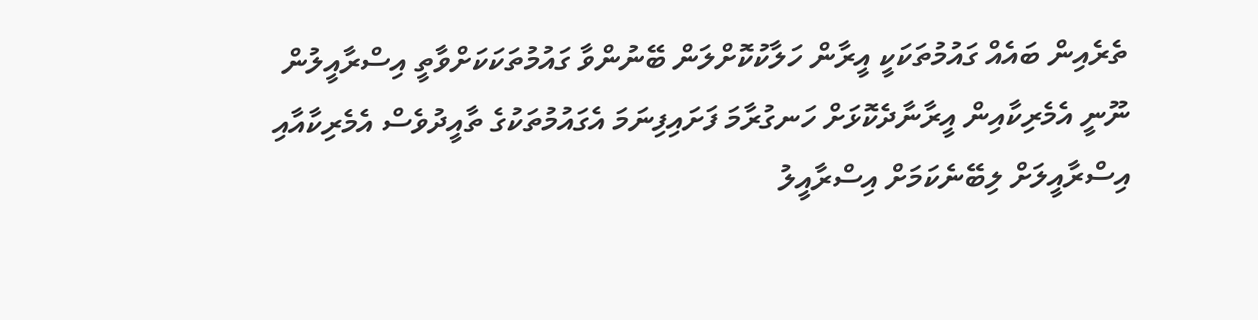ތެރެއިން ބައެއް ގައުމުތަކަކީ އީރާން ހަލާކުކޮށްލަން ބޭނުންވާ ގައުމުތަކަކަށްވާތީ އިސްރާއީލުން ނޫނީ އެމެރިކާއިން އީރާނާދެކޮޅަށް ހަނގުރާމަ ފަށައިފިނަމަ އެގައުމުތަކުގެ ތާއީދުވެސް އެމެރިކާއާއި އިސްރާއީލަށް ލިބޭނެކަމަށް އިސްރާއީލު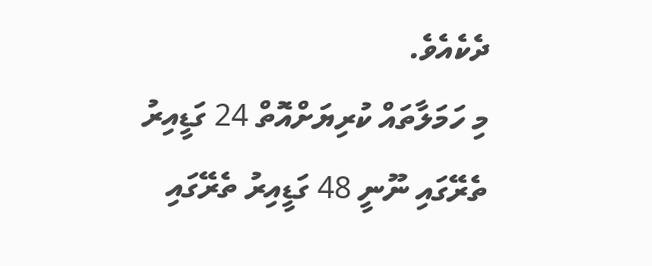ދެކެއެވެ.
މި ހަމަލާތައް ކުރިޔަށްއޮތް 24 ގަޑީއިރު ތެރޭގައި ނޫނީ 48 ގަޑީއިރު ތެރޭގައި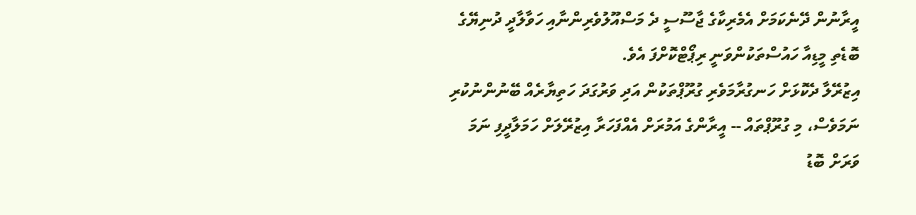އީރާނުން ދޭނެކަމަށް އެމެރިކާގެ ޖާސޫސީ ދެ މަސްއޫލުވެރިންނާއި ހަވާލާދީ ދުނިޔޭގެ ބޮޑެތި މީޑިއާ ހައުސްތަކުންވަނީ ރިޕޯޓްކޮށްފަ އެވެ.
އިޒުރޭލާ ދެކޮޅަށް ހަނގުރާމަވެރި ގުރޫޕްތަކުން އަދި ވަރުގަދަ ހަތިޔާރެއް ބޭނުންނުކުރި ނަމަވެސް، މި ގުރޫޕްތައް -- އީރާންގެ އަމުރަށް އެއްފަހަރާ އިޒުރޭލަށް ހަމަލާދީފި ނަމަ ވަރަށް ބޮޑު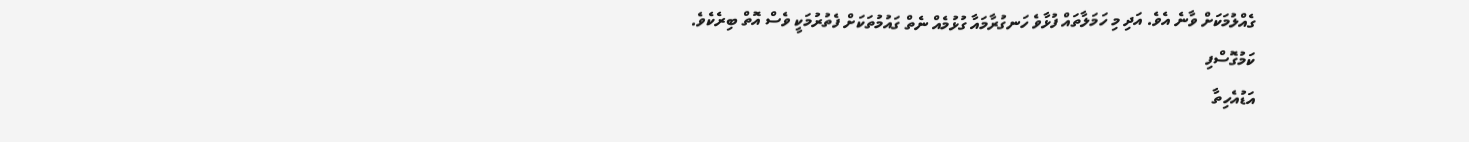ގެއްލުމަކަށް ވާނެ އެވެ. އަދި މި ހަމަލާތައް ފުޅާވެ ހަނގުރާމައާ ގުޅުމެއް ނެތް ގައުމުތަކަށް ފެތުރުމަކީ ވެސް އޮތް ބިރެކެވެ.
ކަމުގޮސްފި
އަޑުއެހިތާ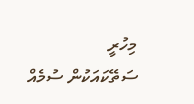މިހުރީ
ސަތޭކައަކުން ސުމެއް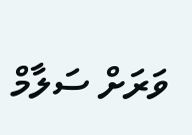ވަރަށް ސަލާމް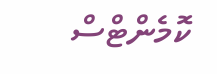ކޮމެންޓްސް